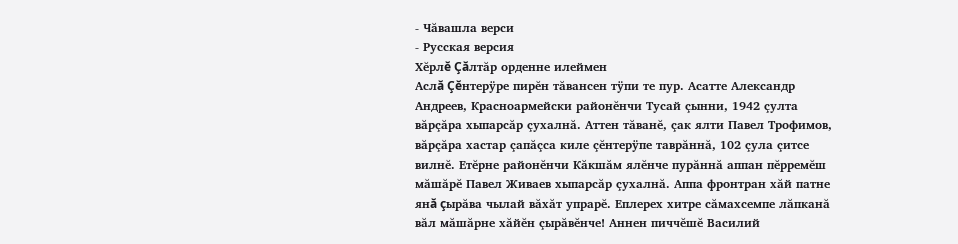- Чăвашла верси
- Русская версия
Хĕрлĕ Çăлтăр орденне илеймен
Аслă Çĕнтерÿре пирĕн тăвансен тÿпи те пур. Асатте Александр Андреев, Красноармейски районĕнчи Тусай çынни, 1942 çулта вăрçăра хыпарсăр çухалнă. Аттен тăванĕ, çак ялти Павел Трофимов, вăрçăра хастар çапăçса киле çĕнтерÿпе таврăннă, 102 çула çитсе вилнĕ. Етĕрне районĕнчи Кăкшăм ялĕнче пурăннă аппан пĕрремĕш мăшăрĕ Павел Живаев хыпарсăр çухалнă. Аппа фронтран хăй патне янă çырăва чылай вăхăт упрарĕ. Еплерех хитре сăмахсемпе лăпканă вăл мăшăрне хăйĕн çырăвĕнче! Аннен пиччĕшĕ Василий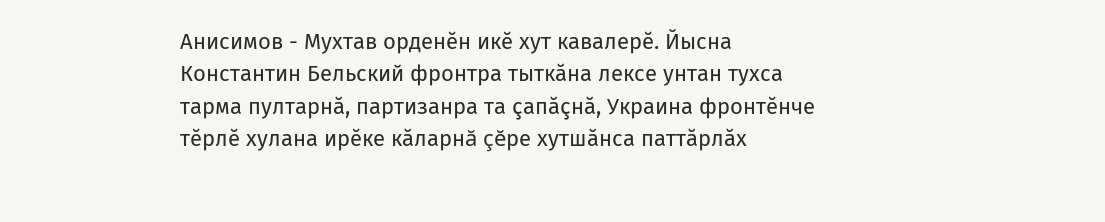Анисимов - Мухтав орденĕн икĕ хут кавалерĕ. Йысна Константин Бельский фронтра тыткăна лексе унтан тухса тарма пултарнă, партизанра та çапăçнă, Украина фронтĕнче тĕрлĕ хулана ирĕке кăларнă çĕре хутшăнса паттăрлăх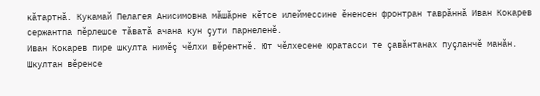кăтартнă. Кукамай Пелагея Анисимовна мăшăрне кĕтсе илеймессине ĕненсен фронтран таврăннă Иван Кокарев сержантпа пĕрлешсе тăватă ачана кун çути парнеленĕ.
Иван Кокарев пире шкулта нимĕç чĕлхи вĕрентнĕ. Ют чĕлхесене юратасси те çавăнтанах пуçланчĕ манăн. Шкултан вĕренсе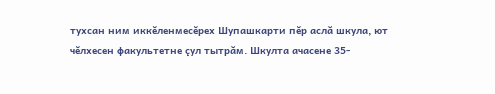тухсан ним иккĕленмесĕрех Шупашкарти пĕр аслă шкула, ют чĕлхесен факультетне çул тытрăм. Шкулта ачасене 35-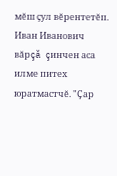мĕш çул вĕрентетĕп.
Иван Иванович вăрçă çинчен аса илме питех юратмастчĕ. "Çар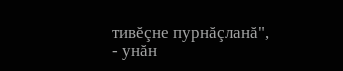тивĕçне пурнăçланă", - унăн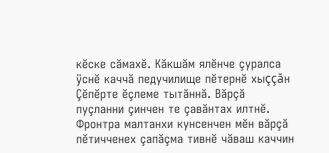кĕске сăмахĕ. Кăкшăм ялĕнче çуралса ÿснĕ каччă педучилище пĕтернĕ хыççăн Çĕпĕрте ĕçлеме тытăннă. Вăрçă пуçланни çинчен те çавăнтах илтнĕ. Фронтра малтанхи кунсенчен мĕн вăрçă пĕтичченех çапăçма тивнĕ чăваш каччин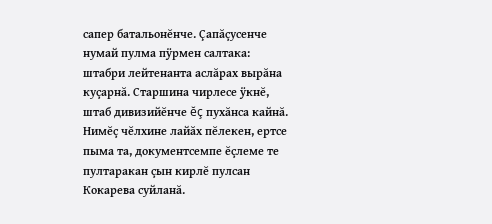сапер батальонĕнче. Çапăçусенче нумай пулма пÿрмен салтака: штабри лейтенанта аслăрах вырăна куçарнă. Старшина чирлесе ÿкнĕ, штаб дивизийĕнче ĕç пухăнса кайнă. Нимĕç чĕлхине лайăх пĕлекен, ертсе пыма та, документсемпе ĕçлеме те пултаракан çын кирлĕ пулсан Кокарева суйланă.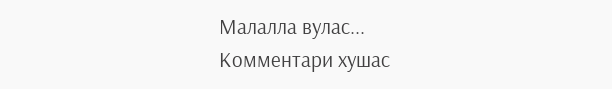Малалла вулас...
Комментари хушас